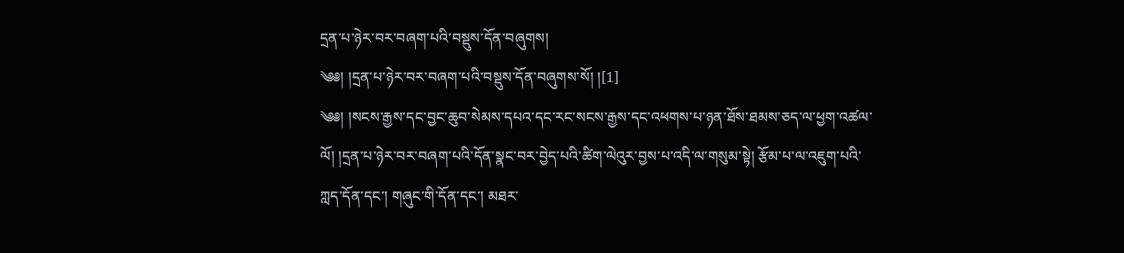དྲན་པ་ཉེར་བར་བཞག་པའི་བསྡུས་དོན་བཞུགས།
༄༅། །དྲན་པ་ཉེར་བར་བཞག་པའི་བསྡུས་དོན་བཞུགས་སོ། །[1]
༄༅། །སངས་རྒྱས་དང་བྱང་ཆུབ་སེམས་དཔའ་དང་རང་སངས་རྒྱས་དང་འཕགས་པ་ཉན་ཐོས་ཐམས་ཅད་ལ་ཕྱག་འཚལ་ལོ། །དྲན་པ་ཉེར་བར་བཞག་པའི་དོན་སྣང་བར་བྱེད་པའི་ཚིག་ལེའུར་བྱས་པ་འདི་ལ་གསུམ་སྟེ། རྩོམ་པ་ལ་འཇུག་པའི་ཀླད་དོན་དང་། གཞུང་གི་དོན་དང་། མཐར་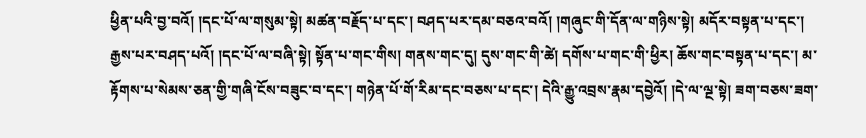ཕྱིན་པའི་བྱ་བའོ། །དང་པོ་ལ་གསུམ་སྟེ། མཚན་བརྗོད་པ་དང་། བཤད་པར་དམ་བཅའ་བའོ། །གཞུང་གི་དོན་ལ་གཉིས་སྟེ། མདོར་བསྟན་པ་དང་། རྒྱས་པར་བཤད་པའོ། །དང་པོ་ལ་བཞི་སྟེ། སྟོན་པ་གང་གིས། གནས་གང་དུ། དུས་གང་གི་ཚེ། དགོས་པ་གང་གི་ཕྱིར། ཆོས་གང་བསྟན་པ་དང་། མ་རྟོགས་པ་སེམས་ཅན་གྱི་གཞི་ངོས་བཟུང་བ་དང་། གཉེན་པོ་གོ་རིམ་དང་བཅས་པ་དང་། དེའི་རྒྱུ་འབྲས་རྣམ་དབྱེའོ། །དེ་ལ་ལྔ་སྟེ། ཟག་བཅས་ཟག་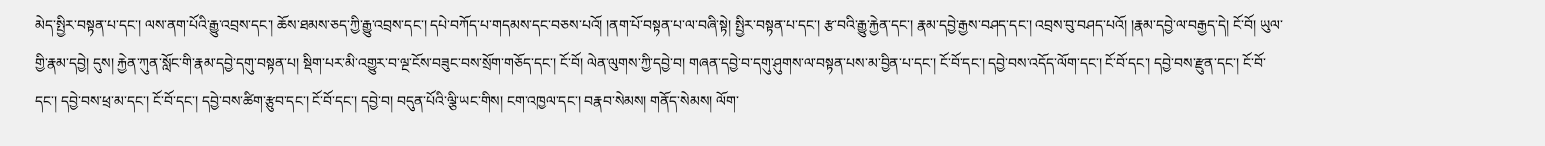མེད་སྤྱིར་བསྟན་པ་དང་། ལས་ནག་པོའི་རྒྱུ་འབྲས་དང་། ཆོས་ཐམས་ཅད་ཀྱི་རྒྱུ་འབྲས་དང་། དཔེ་བཀོད་པ་གདམས་དང་བཅས་པའོ། །ནག་པོ་བསྟན་པ་ལ་བཞི་སྟེ། སྤྱིར་བསྟན་པ་དང་། རྩ་བའི་རྒྱུ་རྐྱེན་དང་། རྣམ་དབྱེ་རྒྱས་བཤད་དང་། འབྲས་བུ་བཤད་པའོ། །རྣམ་དབྱེ་ལ་བརྒྱད་དེ། ངོ་བོ། ཡུལ་གྱི་རྣམ་དབྱེ། དུས། རྐྱེན་ཀུན་སློང་གི་རྣམ་དབྱེ་དགུ་བསྟན་པ། སྡིག་པར་མི་འགྱུར་བ་ལྔ་ངོས་བཟུང་བས་སྲོག་གཅོད་དང་། ངོ་བོ། ལེན་ལུགས་ཀྱི་དབྱེ་བ། གཞན་དབྱེ་བ་དགུ་ཤུགས་ལ་བསྟན་པས་མ་བྱིན་པ་དང་། ངོ་བོ་དང་། དབྱེ་བས་འདོད་ལོག་དང་། ངོ་བོ་དང་། དབྱེ་བས་རྫུན་དང་། ངོ་བོ་དང་། དབྱེ་བས་ཕྲ་མ་དང་། ངོ་བོ་དང་། དབྱེ་བས་ཚིག་རྩུབ་དང་། ངོ་བོ་དང་། དབྱེ་བ། བདུན་པོའི་ལྕི་ཡང་གིས། ངག་འཁྱལ་དང་། བརྣབ་སེམས། གནོད་སེམས། ལོག་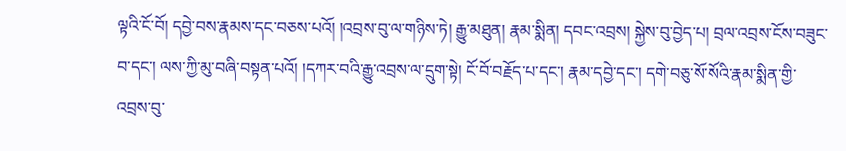ལྟའི་ངོ་བོ། དབྱེ་བས་རྣམས་དང་བཅས་པའོ། །འབྲས་བུ་ལ་གཉིས་ཏེ། རྒྱུ་མཐུན། རྣམ་སྨིན། དབང་འབྲས། སྐྱེས་བུ་བྱེད་པ། བྲལ་འབྲས་ངོས་བཟུང་བ་དང་། ལས་ཀྱི་མུ་བཞི་བསྟན་པའོ། །དཀར་བའི་རྒྱུ་འབྲས་ལ་དྲུག་སྟེ། ངོ་བོ་བརྗོད་པ་དང་། རྣམ་དབྱེ་དང་། དགེ་བཅུ་སོ་སོའི་རྣམ་སྨིན་གྱི་འབྲས་བུ་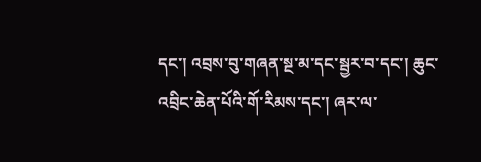དང་། འབྲས་བུ་གཞན་སྔ་མ་དང་སྦྱར་བ་དང་། ཆུང་འབྲིང་ཆེན་པོའི་གོ་རིམས་དང་། ཞར་ལ་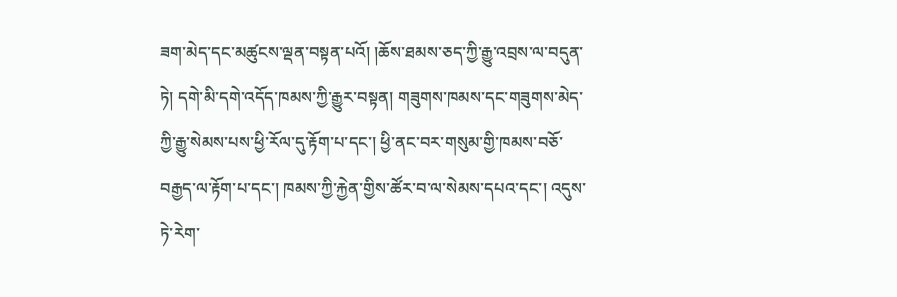ཟག་མེད་དང་མཚུངས་ལྡན་བསྟན་པའོ། །ཆོས་ཐམས་ཅད་ཀྱི་རྒྱུ་འབྲས་ལ་བདུན་ཏེ། དགེ་མི་དགེ་འདོད་ཁམས་ཀྱི་རྒྱུར་བསྟན། གཟུགས་ཁམས་དང་གཟུགས་མེད་ཀྱི་རྒྱུ་སེམས་པས་ཕྱི་རོལ་དུ་རྟོག་པ་དང་། ཕྱི་ནང་བར་གསུམ་གྱི་ཁམས་བཅོ་བརྒྱད་ལ་རྟོག་པ་དང་། ཁམས་ཀྱི་རྐྱེན་གྱིས་ཚོར་བ་ལ་སེམས་དཔའ་དང་། འདུས་ཏེ་རེག་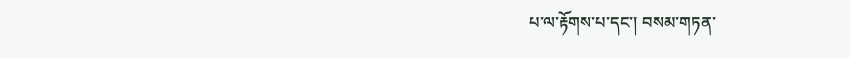པ་ལ་རྟོགས་པ་དང་། བསམ་གཏན་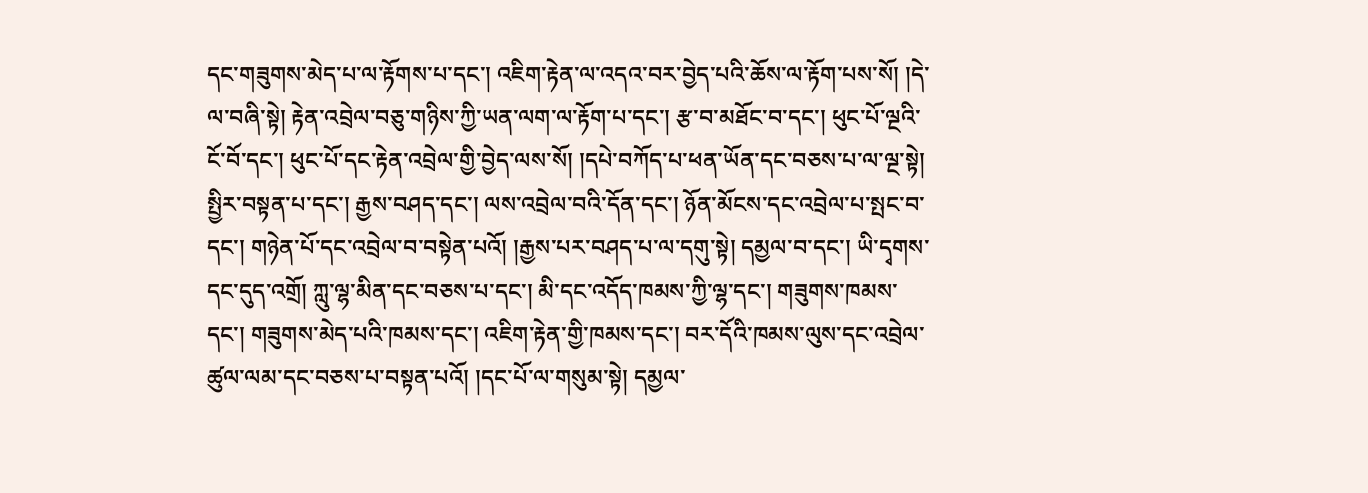དང་གཟུགས་མེད་པ་ལ་རྟོགས་པ་དང་། འཇིག་རྟེན་ལ་འདའ་བར་བྱེད་པའི་ཆོས་ལ་རྟོག་པས་སོ། །དེ་ལ་བཞི་སྟེ། རྟེན་འབྲེལ་བཅུ་གཉིས་ཀྱི་ཡན་ལག་ལ་རྟོག་པ་དང་། རྩ་བ་མཐོང་བ་དང་། ཕུང་པོ་ལྔའི་ངོ་བོ་དང་། ཕུང་པོ་དང་རྟེན་འབྲེལ་གྱི་བྱེད་ལས་སོ། །དཔེ་བཀོད་པ་ཕན་ཡོན་དང་བཅས་པ་ལ་ལྔ་སྟེ། སྤྱིར་བསྟན་པ་དང་། རྒྱས་བཤད་དང་། ལས་འབྲེལ་བའི་དོན་དང་། ཉོན་མོངས་དང་འབྲེལ་པ་སྤང་བ་དང་། གཉེན་པོ་དང་འབྲེལ་བ་བསྟེན་པའོ། །རྒྱས་པར་བཤད་པ་ལ་དགུ་སྟེ། དམྱལ་བ་དང་། ཡི་དྭགས་དང་དུད་འགྲོ། ཀླུ་ལྷ་མིན་དང་བཅས་པ་དང་། མི་དང་འདོད་ཁམས་ཀྱི་ལྷ་དང་། གཟུགས་ཁམས་དང་། གཟུགས་མེད་པའི་ཁམས་དང་། འཇིག་རྟེན་གྱི་ཁམས་དང་། བར་དོའི་ཁམས་ལུས་དང་འབྲེལ་ཚུལ་ལམ་དང་བཅས་པ་བསྟན་པའོ། །དང་པོ་ལ་གསུམ་སྟེ། དམྱལ་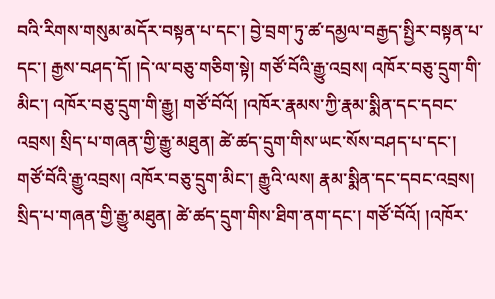བའི་རིགས་གསུམ་མདོར་བསྟན་པ་དང་། བྱེ་བྲག་ཏུ་ཚ་དམྱལ་བརྒྱད་སྤྱིར་བསྟན་པ་དང་། རྒྱས་བཤད་དོ། །དེ་ལ་བཅུ་གཅིག་སྟེ། གཙོ་བོའི་རྒྱུ་འབྲས། འཁོར་བཅུ་དྲུག་གི་མིང་། འཁོར་བཅུ་དྲུག་གི་རྒྱུ། གཙོ་བོའོ། །འཁོར་རྣམས་ཀྱི་རྣམ་སྨིན་དང་དབང་འབྲས། སྲིད་པ་གཞན་གྱི་རྒྱུ་མཐུན། ཚེ་ཚད་དྲུག་གིས་ཡང་སོས་བཤད་པ་དང་། གཙོ་བོའི་རྒྱུ་འབྲས། འཁོར་བཅུ་དྲུག་མིང་། རྒྱུའི་ལས། རྣམ་སྨིན་དང་དབང་འབྲས། སྲིད་པ་གཞན་གྱི་རྒྱུ་མཐུན། ཚེ་ཚད་དྲུག་གིས་ཐིག་ནག་དང་། གཙོ་བོའོ། །འཁོར་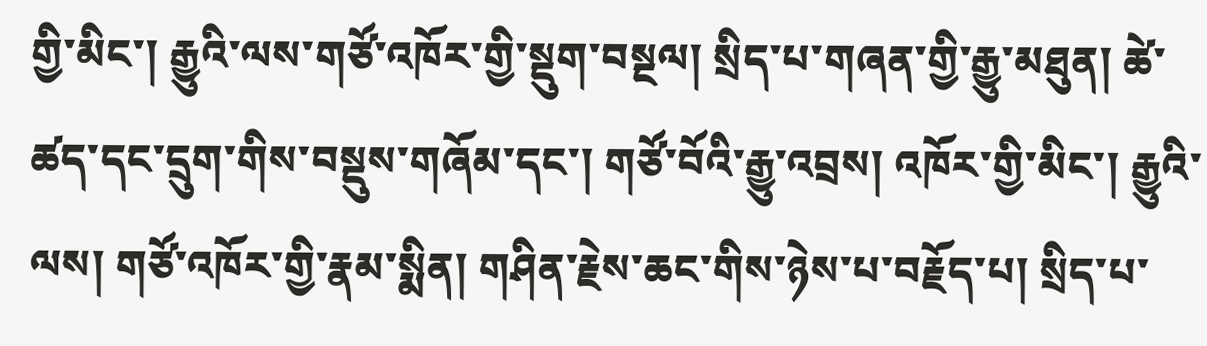གྱི་མིང་། རྒྱུའི་ལས་གཙོ་འཁོར་གྱི་སྡུག་བསྔལ། སྲིད་པ་གཞན་གྱི་རྒྱུ་མཐུན། ཚེ་ཚད་དང་དྲུག་གིས་བསྡུས་གཞོམ་དང་། གཙོ་བོའི་རྒྱུ་འབྲས། འཁོར་གྱི་མིང་། རྒྱུའི་ལས། གཙོ་འཁོར་གྱི་རྣམ་སྨིན། གཤིན་རྗེས་ཆང་གིས་ཉེས་པ་བརྗོད་པ། སྲིད་པ་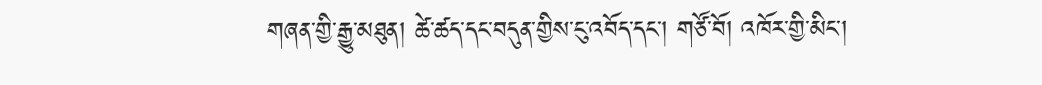གཞན་གྱི་རྒྱུ་མཐུན། ཚེ་ཚད་དང་བདུན་གྱིས་ངུ་འབོད་དང་། གཙོ་བོ། འཁོར་གྱི་མིང་།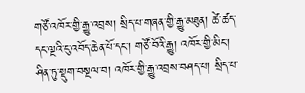གཙོ་འཁོར་གྱི་རྒྱུ་འབྲས། སྲིད་པ་གཞན་གྱི་རྒྱུ་མཐུན། ཚེ་ཚད་དང་ལྔའི་ངུ་འབོད་ཆེན་པོ་དང་། གཙོ་བོའི་རྒྱུ། འཁོར་གྱི་མིང་། ཤིན་ཏུ་སྡུག་བསྔལ་བ། འཁོར་གྱི་རྒྱུ་འབྲས་བཤད་པ། སྲིད་པ་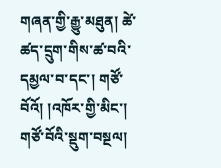གཞན་གྱི་རྒྱུ་མཐུན། ཚེ་ཚད་དྲུག་གིས་ཚ་བའི་དམྱལ་བ་དང་། གཙོ་བོའོ། །འཁོར་གྱི་མིང་། གཙོ་བོའི་སྡུག་བསྔལ།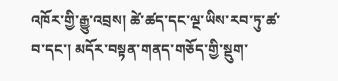འཁོར་གྱི་རྒྱུ་འབྲས། ཚེ་ཚད་དང་ལྔ་ཡིས་རབ་ཏུ་ཚ་བ་དང་། མདོར་བསྟན་གནད་གཅོད་གྱི་སྡུག་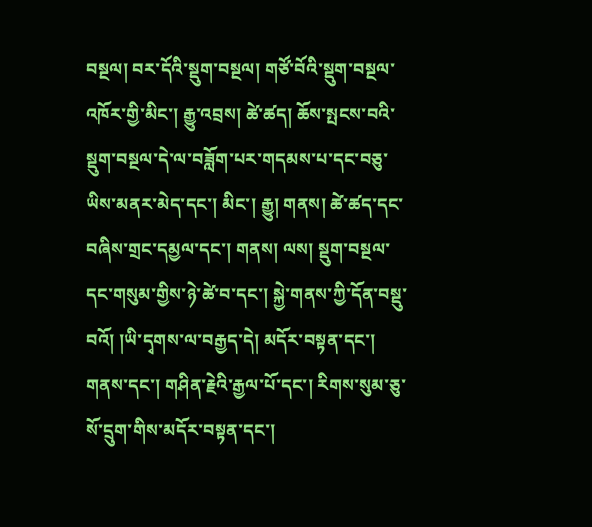བསྔལ། བར་དོའི་སྡུག་བསྔལ། གཙོ་བོའི་སྡུག་བསྔལ་འཁོར་གྱི་མིང་། རྒྱུ་འབྲས། ཚེ་ཚད། ཆོས་སྤངས་བའི་སྡུག་བསྔལ་དེ་ལ་བཟློག་པར་གདམས་པ་དང་བཅུ་ཡིས་མནར་མེད་དང་། མིང་། རྒྱུ། གནས། ཚེ་ཚད་དང་བཞིས་གྲང་དམྱལ་དང་། གནས། ལས། སྡུག་བསྔལ་དང་གསུམ་གྱིས་ཉེ་ཚེ་བ་དང་། སྐྱེ་གནས་ཀྱི་དོན་བསྡུ་བའོ། །ཡི་དྭགས་ལ་བརྒྱད་དེ། མདོར་བསྟན་དང་། གནས་དང་། གཤིན་རྗེའི་རྒྱལ་པོ་དང་། རིགས་སུམ་ཅུ་སོ་དྲུག་གིས་མདོར་བསྟན་དང་།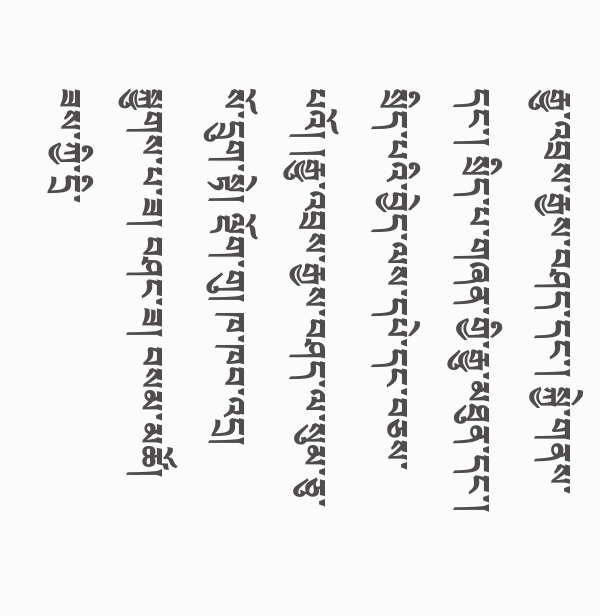རྒྱུ་འབྲས་རྒྱས་བཤད་དང་། སྐྱེ་གནས་དང་། སྲིད་པ་གཞན་གྱི་རྒྱུ་མཐུན་དང་། སྲིད་པའི་བྱེད་ལས་དཔེ་དང་བཅས་པའོ། །རྒྱུ་འབྲས་རྒྱས་བཤད་ལ་སུམ་ཅུ་སོ་དྲུག་སྟེ། ལྡོག་གུ། ཁ་ཁབ་འདྲ། སྐྱུགས་པ་ཟ། བཤང་ཟ། བསམ་མཚོ། ཟས་ཀྱི་དྲི་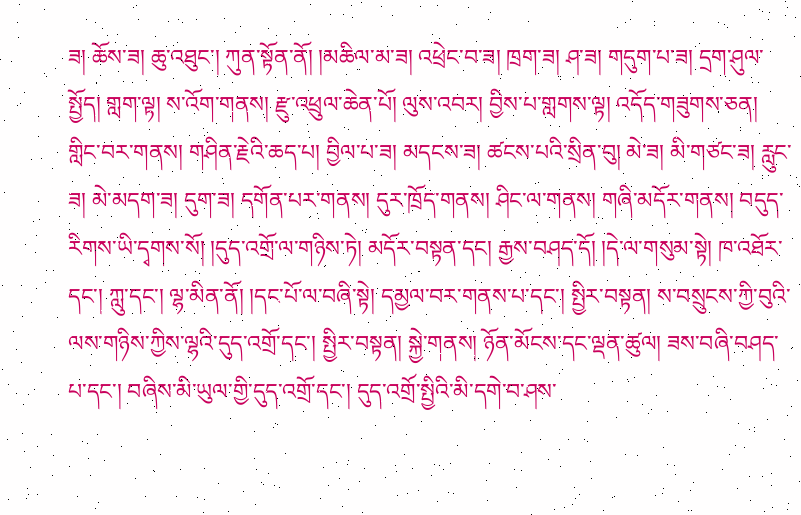ཟ། ཆོས་ཟ། ཆུ་འཐུང་། ཀུན་སྟོན་ནོ། །མཆིལ་མ་ཟ། འཕྲེང་བ་ཟ། ཁྲག་ཟ། ཤ་ཟ། གདུག་པ་ཟ། དྲག་ཤུལ་སྤྱོད། གླག་ལྟ། ས་འོག་གནས། རྫུ་འཕྲུལ་ཆེན་པོ། ལུས་འབར། བྱིས་པ་གླགས་ལྟ། འདོད་གཟུགས་ཅན། གླིང་བར་གནས། གཤིན་རྗེའི་ཆད་པ། བྱིལ་པ་ཟ། མདངས་ཟ། ཚངས་པའི་སྲིན་བུ། མེ་ཟ། མི་གཙང་ཟ། རླུང་ཟ། མེ་མདག་ཟ། དུག་ཟ། དགོན་པར་གནས། དུར་ཁྲོད་གནས། ཤིང་ལ་གནས། གཞི་མདོར་གནས། བདུད་རིགས་ཡི་དྭགས་སོ། །དུད་འགྲོ་ལ་གཉིས་ཏེ། མདོར་བསྟན་དང། རྒྱས་བཤད་དོ། །དེ་ལ་གསུམ་སྟེ། ཁ་འཐོར་དང་། ཀླུ་དང་། ལྷ་མིན་ནོ། །དང་པོ་ལ་བཞི་སྟེ། དམྱལ་བར་གནས་པ་དང་། སྤྱིར་བསྟན། ས་བསྲུངས་ཀྱི་བུའི་ལས་གཉིས་ཀྱིས་ལྷའི་དུད་འགྲོ་དང་། སྤྱིར་བསྟན། སྐྱེ་གནས། ཉོན་མོངས་དང་ལྡན་ཚུལ། ཟས་བཞི་བཤད་པ་དང་། བཞིས་མི་ཡུལ་གྱི་དུད་འགྲོ་དང་། དུད་འགྲོ་སྤྱིའི་མི་དགེ་བ་ཤས་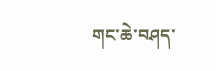གང་ཆེ་བཤད་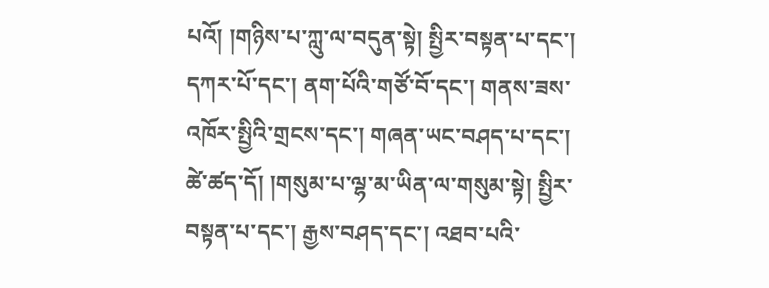པའོ། །གཉིས་པ་ཀླུ་ལ་བདུན་སྟེ། སྤྱིར་བསྟན་པ་དང་། དཀར་པོ་དང་། ནག་པོའི་གཙོ་བོ་དང་། གནས་ཟས་འཁོར་སྤྱིའི་གྲངས་དང་། གཞན་ཡང་བཤད་པ་དང་། ཚེ་ཚད་དོ། །གསུམ་པ་ལྷ་མ་ཡིན་ལ་གསུམ་སྟེ། སྤྱིར་བསྟན་པ་དང་། རྒྱས་བཤད་དང་། འཐབ་པའི་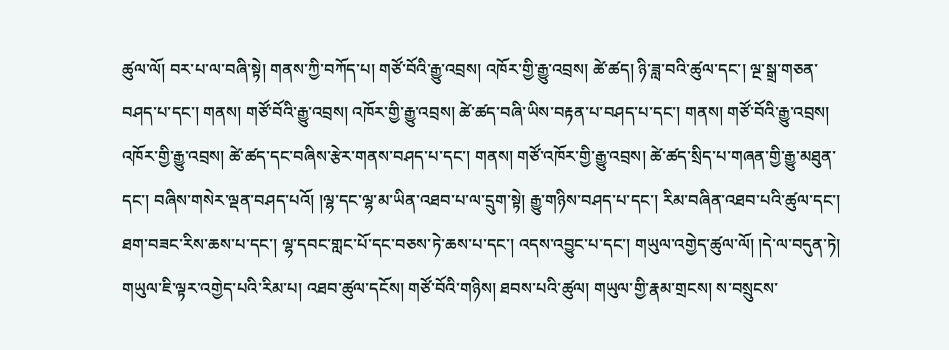ཚུལ་ལོ། བར་པ་ལ་བཞི་སྟེ། གནས་ཀྱི་བཀོད་པ། གཙོ་བོའི་རྒྱུ་འབྲས། འཁོར་གྱི་རྒྱུ་འབྲས། ཚེ་ཚད། ཉི་ཟླ་བའི་ཚུལ་དང་། ལྔ་སྒྲ་གཅན་བཤད་པ་དང་། གནས། གཙོ་བོའི་རྒྱུ་འབྲས། འཁོར་གྱི་རྒྱུ་འབྲས། ཚེ་ཚད་བཞི་ཡིས་བརྟན་པ་བཤད་པ་དང་། གནས། གཙོ་བོའི་རྒྱུ་འབྲས། འཁོར་གྱི་རྒྱུ་འབྲས། ཚེ་ཚད་དང་བཞིས་རྩེར་གནས་བཤད་པ་དང་། གནས། གཙོ་འཁོར་གྱི་རྒྱུ་འབྲས། ཚེ་ཚད་སྲིད་པ་གཞན་གྱི་རྒྱུ་མཐུན་དང་། བཞིས་གསེར་ལྡན་བཤད་པའོ། །ལྷ་དང་ལྷ་མ་ཡིན་འཐབ་པ་ལ་དྲུག་སྟེ། རྒྱུ་གཉིས་བཤད་པ་དང་། རིམ་བཞིན་འཐབ་པའི་ཚུལ་དང་། ཐག་བཟང་རིས་ཆས་པ་དང་། ལྷ་དབང་གླང་པོ་དང་བཅས་ཏེ་ཆས་པ་དང་། འདས་འབྱུང་པ་དང་། གཡུལ་འགྱེད་ཚུལ་ལོ། །དེ་ལ་བདུན་ཏེ། གཡུལ་ཇི་ལྟར་འགྱེད་པའི་རིམ་པ། འཐབ་ཚུལ་དངོས། གཙོ་བོའི་གཉིས། ཐབས་པའི་ཚུལ། གཡུལ་གྱི་རྣམ་གྲངས། ས་བསྲུངས་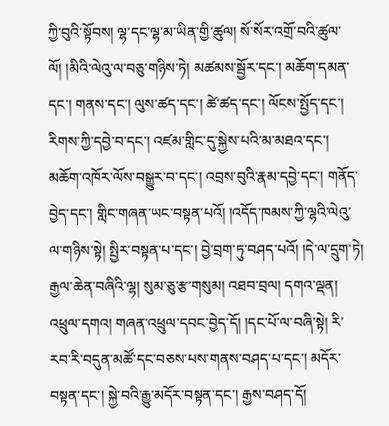ཀྱི་བུའི་སྟོབས། ལྷ་དང་ལྷ་མ་ཡིན་གྱི་ཚུལ། སོ་སོར་འགྲོ་བའི་ཚུལ་ལོ། །མིའི་ལེའུ་ལ་བཅུ་གཉིས་ཏེ། མཚམས་སྦྱོར་དང་། མཆོག་དམན་དང་། གནས་དང་། ལུས་ཚད་དང་། ཚེ་ཚད་དང་། ལོངས་སྤྱོད་དང་། རིགས་ཀྱི་དབྱེ་བ་དང་། འཛམ་གླིང་དུ་སྐྱེས་པའི་མ་མཐའ་དང་། མཆོག་འཁོར་ལོས་བསྒྱུར་བ་དང་། འབྲས་བུའི་རྣམ་དབྱེ་དང་། གནོད་བྱེད་དང་། གླིང་གཞན་ཡང་བསྟན་པའོ། །འདོད་ཁམས་ཀྱི་ལྷའི་ལེའུ་ལ་གཉིས་སྟེ། སྤྱིར་བསྟན་པ་དང་། བྱེ་བྲག་ཏུ་བཤད་པའོ། །དེ་ལ་དྲུག་ཏེ། རྒྱལ་ཆེན་བཞིའི་ལྷ། སུམ་ཅུ་རྩ་གསུམ། འཐབ་བྲལ། དགའ་ལྡན། འཕྲུལ་དགའ། གཞན་འཕྲུལ་དབང་བྱེད་དོ། །དང་པོ་ལ་བཞི་སྟེ། རི་རབ་རི་བདུན་མཚོ་དང་བཅས་པས་གནས་བཤད་པ་དང་། མདོར་བསྟན་དང་། སྐྱེ་བའི་རྒྱུ་མདོར་བསྟན་དང་། རྒྱས་བཤད་དོ།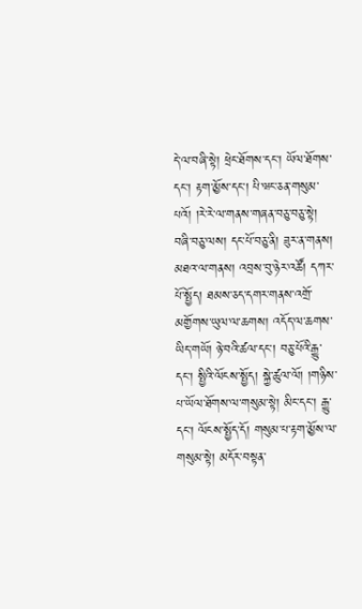དེ་ལ་བཞི་སྟེ། ཕྲེང་ཐོགས་དང་། ཡོལ་ཐོགས་དང་། རྟག་མྱོས་དང་། པི་ཝང་ཅན་གསུམ་པའོ། །རེ་རེ་ལ་གནས་གཞན་བཅུ་བཅུ་སྟེ། བཞི་བཅུ་ལས། དང་པོ་བཅུ་ནི། ཟུར་ན་གནས། མཐའ་ལ་གནས། འབྲས་བུ་ཉེར་འཚོ། དཀར་པོ་སྤྱོད། ཐམས་ཅད་དགར་གནས་འགྲོ་མགྱོགས་ཡུལ་ལ་ཆགས། འདོད་ལ་ཆགས་ཡིད་གཡོ། ཉེ་བའི་ཚལ་དང་། བཅུ་པོའི་རྒྱུ་དང་། སྤྱིའི་ལོངས་སྤྱོད། སྐྱེ་ཚུལ་ལོ། །གཉིས་པ་ཡོལ་ཐོགས་ལ་གསུམ་སྟེ། མིང་དང་། རྒྱུ་དང་། ལོངས་སྤྱོད་དོ། གསུམ་པ་རྟག་མྱོས་ལ་གསུམ་སྟེ། མདོར་བསྟན་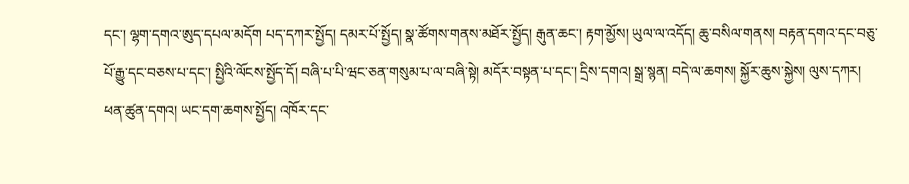དང་། ལྷག་དགའ་ཨུད་དཔལ་མདོག པད་དཀར་སྤྱོད། དམར་པོ་སྤྱོད། སྣ་ཚོགས་གནས་མཐོར་སྤྱོད། རྒུན་ཆང་། རྟག་མྱོས། ཡུལ་ལ་འདོད། ཆུ་བསིལ་གནས། བརྟན་དགའ་དང་བཅུ་པོ་རྒྱུ་དང་བཅས་པ་དང་། སྤྱིའི་ལོངས་སྤྱོད་དོ། བཞི་པ་པི་ཝང་ཅན་གསུམ་པ་ལ་བཞི་སྟེ། མདོར་བསྟན་པ་དང་། དྲིས་དགའ། སྒྲ་སྙན། བདེ་ལ་ཆགས། སྐྱོར་ཆུས་སྐྱེས། ལུས་དཀར། ཕན་ཚུན་དགའ། ཡང་དག་ཆགས་སྤྱོད། འཁོར་དང་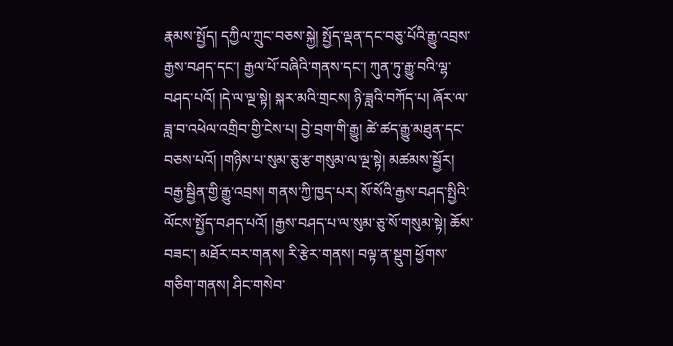རྣམས་སྤྱོད། དཀྱིལ་ཀྲུང་བཅས་སྐྱེ། སྤྱོད་ལྡན་དང་བཅུ་པོའི་རྒྱུ་འབྲས་རྒྱས་བཤད་དང་། རྒྱལ་པོ་བཞིའི་གནས་དང་། ཀུན་ཏུ་རྒྱུ་བའི་ལྷ་བཤད་པའོ། །དེ་ལ་ལྔ་སྟེ། སྐར་མའི་གྲངས། ཉི་ཟླའི་བཀོད་པ། ཞོར་ལ་ཟླ་བ་འཕེལ་འགྲིབ་གྱི་ངེས་པ། བྱེ་བྲག་གི་རྒྱུ། ཚེ་ཚད་རྒྱུ་མཐུན་དང་བཅས་པའོ། །གཉིས་པ་སུམ་ཅུ་རྩ་གསུམ་ལ་ལྔ་སྟེ། མཚམས་སྦྱོར། བརྒྱ་སྦྱིན་གྱི་རྒྱུ་འབྲས། གནས་ཀྱི་ཁྱད་པར། སོ་སོའི་རྒྱས་བཤད་སྤྱིའི་ལོངས་སྤྱོད་བཤད་པའོ། །རྒྱས་བཤད་པ་ལ་སུམ་ཅུ་སོ་གསུམ་སྟེ། ཆོས་བཟང་། མཐོར་བར་གནས། རི་རྩེར་གནས། བལྟ་ན་སྡུག ཕྱོགས་གཅིག་གནས། ཤིང་གསེབ་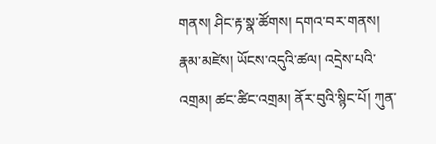གནས། ཤིང་རྟ་སྣ་ཚོགས། དགའ་བར་གནས། རྣམ་མཛེས། ཡོངས་འདུའི་ཚལ། འདྲེས་པའི་འགྲམ། ཚང་ཚིང་འགྲམ། ནོར་བུའི་སྙིང་པོ། ཀུན་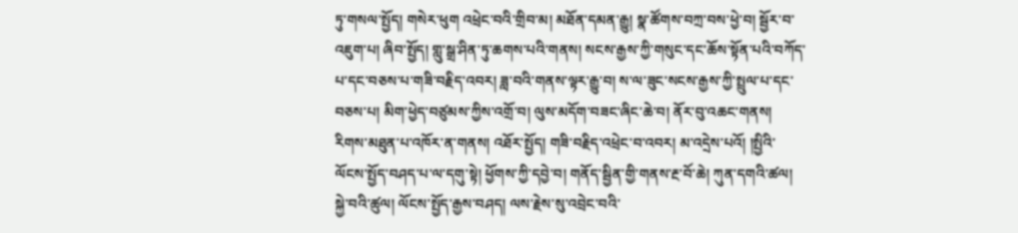ཏུ་གསལ་སྤྱོད། གསེར་ཕུག འཕྲེང་བའི་གྲིབ་མ། མཐོན་དམན་རྒྱུ། སྣ་ཚོགས་བཀྲ་བས་ཕྱེ་བ། སྦྱོར་བ་འཇུག་པ། ཞིབ་སྤྱོད། གླུ་སྒྲ་ཤིན་ཏུ་ཆགས་པའི་གནས། སངས་རྒྱས་ཀྱི་གསུང་དང་ཆོས་སྟོན་པའི་བཀོད་པ་དང་བཅས་པ་གཟི་བརྗིད་འབར། ཟླ་བའི་གནས་ལྟར་རྒྱུ་བ། ས་ལ་ཟུང་སངས་རྒྱས་ཀྱི་སྤྲུལ་པ་དང་བཅས་པ། མིག་ཕྱེད་བཙུམས་ཀྱིས་འགྲོ་བ། ལུས་མདོག་བཟང་ཞིང་ཆེ་བ། ནོར་བུ་འཆང་གནས། རིགས་མཐུན་པ་འཁོར་ན་གནས། འཐོར་སྤྱོད། གཟི་བརྗིད་འཕྲེང་བ་འབར། མ་འདྲེས་པའོ། །སྤྱིའི་ལོངས་སྤྱོད་བཤད་པ་ལ་དགུ་སྟེ། ཕྱོགས་ཀྱི་དབྱེ་བ། གནོད་སྦྱིན་གྱི་གནས་རྔ་བོ་ཆེ། ཀུན་དགའི་ཚལ། སྐྱེ་བའི་ཚུལ། ལོངས་སྤྱོད་རྒྱས་བཤད། ལས་རྗེས་སུ་འབྲེང་བའི་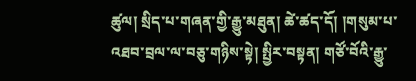ཚུལ། སྲིད་པ་གཞན་གྱི་རྒྱུ་མཐུན། ཚེ་ཚད་དོ། །གསུམ་པ་འཐབ་བྲལ་ལ་བཅུ་གཉིས་སྟེ། སྤྱིར་བསྟན། གཙོ་བོའི་རྒྱུ་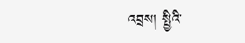འབྲས། སྤྱིའི་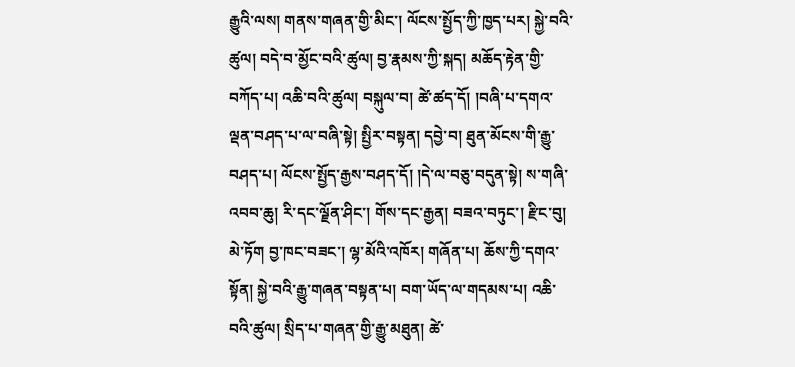རྒྱུའི་ལས། གནས་གཞན་གྱི་མིང་། ལོངས་སྤྱོད་ཀྱི་ཁྱད་པར། སྐྱེ་བའི་ཚུལ། བདེ་བ་མྱོང་བའི་ཚུལ། བྱ་རྣམས་ཀྱི་སྐད། མཆོད་རྟེན་གྱི་བཀོད་པ། འཆི་བའི་ཚུལ། བསྐུལ་བ། ཚེ་ཚད་དོ། །བཞི་པ་དགའ་ལྡན་བཤད་པ་ལ་བཞི་སྟེ། སྤྱིར་བསྟན། དབྱེ་བ། ཐུན་མོངས་གི་རྒྱུ་བཤད་པ། ལོངས་སྤྱོད་རྒྱས་བཤད་དོ། །དེ་ལ་བཅུ་བདུན་སྟེ། ས་གཞི་འབབ་ཆུ། རི་དང་ལྗོན་ཤིང་། གོས་དང་རྒྱན། བཟའ་བཏུང་། རྫིང་བུ། མེ་ཏོག བྱ་ཁང་བཟང་། ལྷ་མོའི་འཁོར། གཞོན་པ། ཆོས་ཀྱི་དགའ་སྟོན། སྐྱེ་བའི་རྒྱུ་གཞན་བསྟན་པ། བག་ཡོད་ལ་གདམས་པ། འཆི་བའི་ཚུལ། སྲིད་པ་གཞན་གྱི་རྒྱུ་མཐུན། ཚེ་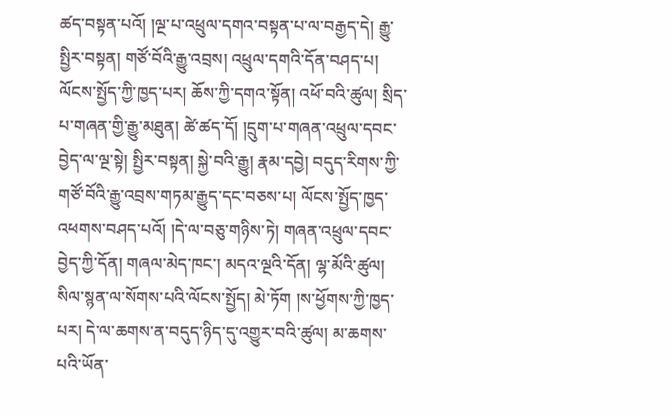ཚད་བསྟན་པའོ། །ལྔ་པ་འཕྲུལ་དགའ་བསྟན་པ་ལ་བརྒྱད་དེ། རྒྱུ་སྤྱིར་བསྟན། གཙོ་བོའི་རྒྱུ་འབྲས། འཕྲུལ་དགའི་དོན་བཤད་པ། ལོངས་སྤྱོད་ཀྱི་ཁྱད་པར། ཆོས་ཀྱི་དགའ་སྟོན། འཕོ་བའི་ཚུལ། སྲིད་པ་གཞན་གྱི་རྒྱུ་མཐུན། ཚེ་ཚད་དོ། །དྲུག་པ་གཞན་འཕྲུལ་དབང་བྱེད་ལ་ལྔ་སྟེ། སྤྱིར་བསྟན། སྐྱེ་བའི་རྒྱུ། རྣམ་དབྱེ། བདུད་རིགས་ཀྱི་གཙོ་བོའི་རྒྱུ་འབྲས་གཏམ་རྒྱུད་དང་བཅས་པ། ལོངས་སྤྱོད་ཁྱད་འཕགས་བཤད་པའོ། །དེ་ལ་བཅུ་གཉིས་ཏེ། གཞན་འཕྲུལ་དབང་བྱེད་ཀྱི་དོན། གཞལ་མེད་ཁང་། མདའ་ལྔའི་དོན། ལྷ་མོའི་ཚུལ། སིལ་སྙན་ལ་སོགས་པའི་ལོངས་སྤྱོད། མེ་ཏོག །ས་ཕྱོགས་ཀྱི་ཁྱད་པར། དེ་ལ་ཆགས་ན་བདུད་ཉིད་དུ་འགྱུར་བའི་ཚུལ། མ་ཆགས་པའི་ཡོན་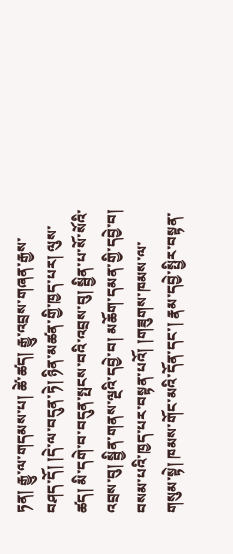ཏན། རྒྱུ་ལ་གདམས་པ། ཚེ་ཚད། རྒྱུ་འབྲས་གཞན་རྒྱས་བཤད་དོ། །དེ་ལ་བདུན་ཏེ། ཉིན་མཚན་གྱི་ཁྱད་པར། ལུས་ཚད། མི་དགེ་བ་བདུན་སྤངས་བའི་འབྲས་བུ། སྦྱིན་པ་སོ་སོའི་འབྲས་བུ། སྦྱིན་གནས་ལྔའི་དབྱེ་བ། མཆོག་དམན་གྱི་དབྱེ་བ། བསམ་པའི་ཁྱད་པར་བསྟན་པའོ། །གཟུགས་ཁམས་ལ་གསུམ་སྟེ། ཁམས་གོང་མའི་དོན་དང་། རྣམ་དབྱེ་སྤྱིར་བསྟན་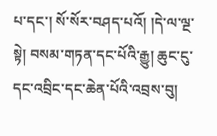པ་དང་། སོ་སོར་བཤད་པའོ། །དེ་ལ་ལྔ་སྟེ། བསམ་གཏན་དང་པོའི་རྒྱུ། ཆུང་ངུ་དང་འབྲིང་དང་ཆེན་པོའི་འབྲས་བུ།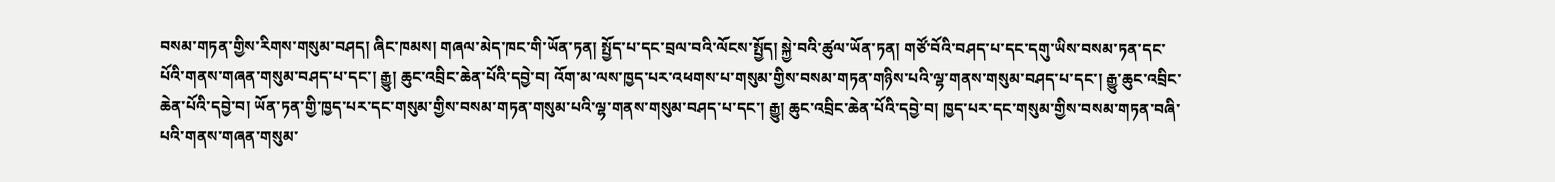བསམ་གཏན་གྱིས་རིགས་གསུམ་བཤད། ཞིང་ཁམས། གཞལ་མེད་ཁང་གི་ཡོན་ཏན། སྤྱོད་པ་དང་བྲལ་བའི་ལོངས་སྤྱོད། སྐྱེ་བའི་ཚུལ་ཡོན་ཏན། གཙོ་བོའི་བཤད་པ་དང་དགུ་ཡིས་བསམ་ཏན་དང་པོའི་གནས་གཞན་གསུམ་བཤད་པ་དང་། རྒྱུ། ཆུང་འབྲིང་ཆེན་པོའི་དབྱེ་བ། འོག་མ་ལས་ཁྱད་པར་འཕགས་པ་གསུམ་གྱིས་བསམ་གཏན་གཉིས་པའི་ལྷ་གནས་གསུམ་བཤད་པ་དང་། རྒྱུ་ཆུང་འབྲིང་ཆེན་པོའི་དབྱེ་བ། ཡོན་ཏན་གྱི་ཁྱད་པར་དང་གསུམ་གྱིས་བསམ་གཏན་གསུམ་པའི་ལྷ་གནས་གསུམ་བཤད་པ་དང་། རྒྱུ། ཆུང་འབྲིང་ཆེན་པོའི་དབྱེ་བ། ཁྱད་པར་དང་གསུམ་གྱིས་བསམ་གཏན་བཞི་པའི་གནས་གཞན་གསུམ་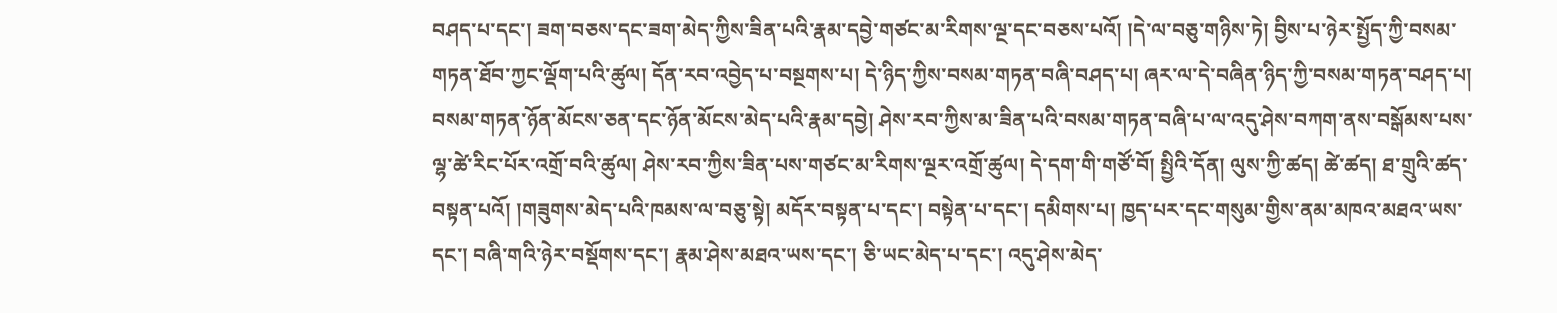བཤད་པ་དང་། ཟག་བཅས་དང་ཟག་མེད་ཀྱིས་ཟིན་པའི་རྣམ་དབྱེ་གཙང་མ་རིགས་ལྔ་དང་བཅས་པའོ། །དེ་ལ་བཅུ་གཉིས་ཏེ། བྱིས་པ་ཉེར་སྤྱོད་ཀྱི་བསམ་གཏན་ཐོབ་ཀྱང་ལྡོག་པའི་ཚུལ། དོན་རབ་འབྱེད་པ་བསྔགས་པ། དེ་ཉིད་ཀྱིས་བསམ་གཏན་བཞི་བཤད་པ། ཞར་ལ་དེ་བཞིན་ཉིད་ཀྱི་བསམ་གཏན་བཤད་པ། བསམ་གཏན་ཉོན་མོངས་ཅན་དང་ཉོན་མོངས་མེད་པའི་རྣམ་དབྱེ། ཤེས་རབ་ཀྱིས་མ་ཟིན་པའི་བསམ་གཏན་བཞི་པ་ལ་འདུ་ཤེས་བཀག་ནས་བསྒོམས་པས་ལྷ་ཚེ་རིང་པོར་འགྲོ་བའི་ཚུལ། ཤེས་རབ་ཀྱིས་ཟིན་པས་གཙང་མ་རིགས་ལྔར་འགྲོ་ཚུལ། དེ་དག་གི་གཙོ་བོ། སྤྱིའི་དོན། ལུས་ཀྱི་ཚད། ཚེ་ཚད། ཐ་གྲུའི་ཚད་བསྟན་པའོ། །གཟུགས་མེད་པའི་ཁམས་ལ་བཅུ་སྟེ། མདོར་བསྟན་པ་དང་། བསྟེན་པ་དང་། དམིགས་པ། ཁྱད་པར་དང་གསུམ་གྱིས་ནམ་མཁའ་མཐའ་ཡས་དང་། བཞི་གའི་ཉེར་བསྡོགས་དང་། རྣམ་ཤེས་མཐའ་ཡས་དང་། ཅི་ཡང་མེད་པ་དང་། འདུ་ཤེས་མེད་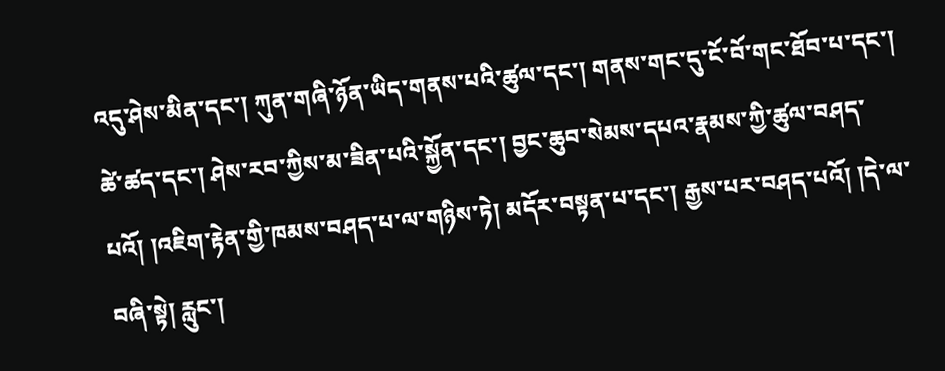འདུ་ཤེས་མིན་དང་། ཀུན་གཞི་ཉོན་ཡིད་གནས་པའི་ཚུལ་དང་། གནས་གང་དུ་ངོ་བོ་གང་ཐོབ་པ་དང་། ཚེ་ཚད་དང་། ཤེས་རབ་ཀྱིས་མ་ཟིན་པའི་སྐྱོན་དང་། བྱང་ཆུབ་སེམས་དཔའ་རྣམས་ཀྱི་ཚུལ་བཤད་པའོ། །འཇིག་རྟེན་གྱི་ཁམས་བཤད་པ་ལ་གཉིས་ཏེ། མདོར་བསྟན་པ་དང་། རྒྱས་པར་བཤད་པའོ། །དེ་ལ་བཞི་སྟེ། རླུང་།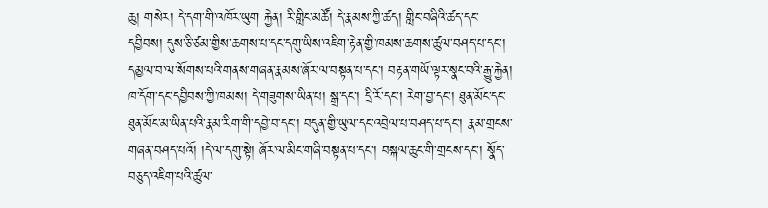ཆུ། གསེར། དེ་དག་གི་འཁོར་ཡུག རྐྱེན། རི་གླིང་མཚོ། དེ་རྣམས་ཀྱི་ཚད། གླིང་བཞིའི་ཚད་དང་དབྱིབས། དུས་ཅི་ཙམ་གྱིས་ཆགས་པ་དང་དགུ་ཡིས་འཇིག་རྟེན་གྱི་ཁམས་ཆགས་ཚུལ་བཤད་པ་དང་། དམྱལ་བ་ལ་སོགས་པའི་གནས་གཞན་རྣམས་ཞོར་ལ་བསྟན་པ་དང་། བརྟན་གཡོ་ལྟར་སྣང་བའི་རྒྱུ་རྐྱེན། ཁ་དོག་དང་དབྱིབས་ཀྱི་ཁམས། དེ་གཟུགས་ཡིན་པ། སྒྲ་དང་། དྲི་རོ་དང་། རེག་བྱ་དང་། ཐུན་མོང་དང་ཐུན་མོང་མ་ཡིན་པའི་རྣམ་རིག་གི་དབྱེ་བ་དང་། བདུན་གྱི་ཡུལ་དང་འབྲེལ་པ་བཤད་པ་དང་། རྣམ་གྲངས་གཞན་བཤད་པའོ། །དེ་ལ་དགུ་སྟེ། ཞོར་ལ་མིང་གཞི་བསྟན་པ་དང་། བསྐལ་ཆུང་གི་གྲངས་དང་། སྣོད་བཅུད་འཇིག་པའི་ཚུལ་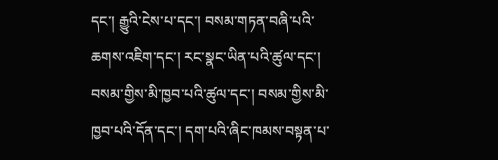དང་། རྒྱུའི་ངེས་པ་དང་། བསམ་གཏན་བཞི་པའི་ཆགས་འཇིག་དང་། རང་སྣང་ཡིན་པའི་ཚུལ་དང་། བསམ་གྱིས་མི་ཁྱབ་པའི་ཚུལ་དང་། བསམ་གྱིས་མི་ཁྱབ་པའི་དོན་དང་། དག་པའི་ཞིང་ཁམས་བསྟན་པ་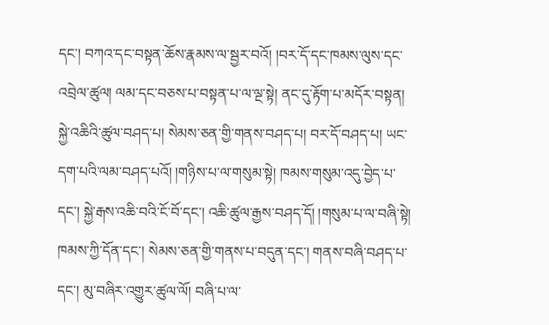དང་། བཀའ་དང་བསྟན་ཆོས་རྣམས་ལ་སྦྱར་བའོ། །བར་དོ་དང་ཁམས་ལུས་དང་འབྲེལ་ཚུལ། ལམ་དང་བཅས་པ་བསྟན་པ་ལ་ལྔ་སྟེ། ནང་དུ་རྟོག་པ་མདོར་བསྟན། སྐྱེ་འཆིའི་ཚུལ་བཤད་པ། སེམས་ཅན་གྱི་གནས་བཤད་པ། བར་དོ་བཤད་པ། ཡང་དག་པའི་ལམ་བཤད་པའོ། །གཉིས་པ་ལ་གསུམ་སྟེ། ཁམས་གསུམ་འདུ་བྱེད་པ་དང་། སྐྱེ་རྒས་འཆི་བའི་ངོ་བོ་དང་། འཆི་ཚུལ་རྒྱས་བཤད་དོ། །གསུམ་པ་ལ་བཞི་སྟེ། ཁམས་ཀྱི་དོན་དང་། སེམས་ཅན་གྱི་གནས་པ་བདུན་དང་། གནས་བཞི་བཤད་པ་དང་། མུ་བཞིར་འགྱུར་ཚུལ་ལོ། བཞི་པ་ལ་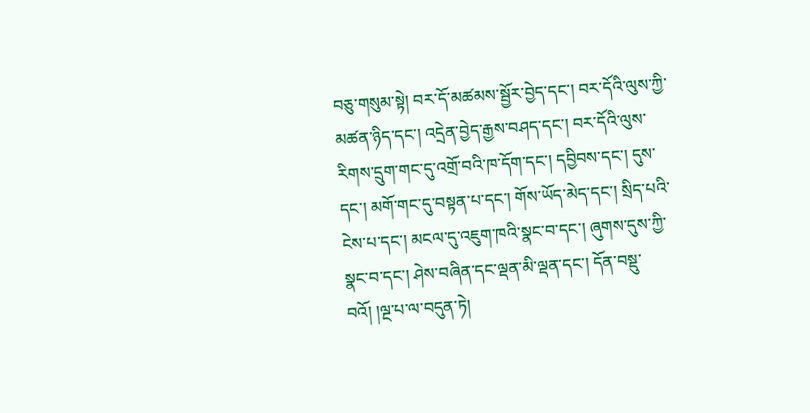བཅུ་གསུམ་སྟེ། བར་དོ་མཚམས་སྦྱོར་བྱེད་དང་། བར་དོའི་ལུས་ཀྱི་མཚན་ཉིད་དང་། འདྲེན་བྱེད་རྒྱས་བཤད་དང་། བར་དོའི་ལུས་རིགས་དྲུག་གང་དུ་འགྲོ་བའི་ཁ་དོག་དང་། དབྱིབས་དང་། དུས་དང་། མགོ་གང་དུ་བསྟན་པ་དང་། གོས་ཡོད་མེད་དང་། སྲིད་པའི་ངེས་པ་དང་། མངལ་དུ་འཇུག་ཁའི་སྣང་བ་དང་། ཞུགས་དུས་ཀྱི་སྣང་བ་དང་། ཤེས་བཞིན་དང་ལྡན་མི་ལྡན་དང་། དོན་བསྡུ་བའོ། །ལྔ་པ་ལ་བདུན་ཏེ།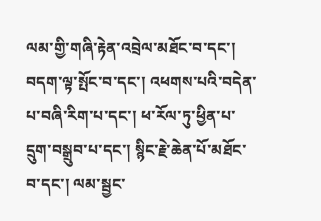ལམ་གྱི་གཞི་རྟེན་འབྲེལ་མཐོང་བ་དང་། བདག་ལྟ་སྤོང་བ་དང་། འཕགས་པའི་བདེན་པ་བཞི་རིག་པ་དང་། ཕ་རོལ་ཏུ་ཕྱིན་པ་དྲུག་བསྒྲུབ་པ་དང་། སྙིང་རྗེ་ཆེན་པོ་མཐོང་བ་དང་། ལམ་སྦྱང་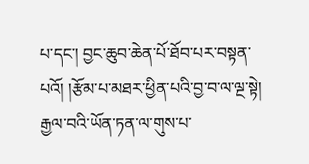པ་དང་། བྱང་ཆུབ་ཆེན་པོ་ཐོབ་པར་བསྟན་པའོ། །རྩོམ་པ་མཐར་ཕྱིན་པའི་བྱ་བ་ལ་ལྔ་སྟེ། རྒྱལ་བའི་ཡོན་ཏན་ལ་གུས་པ་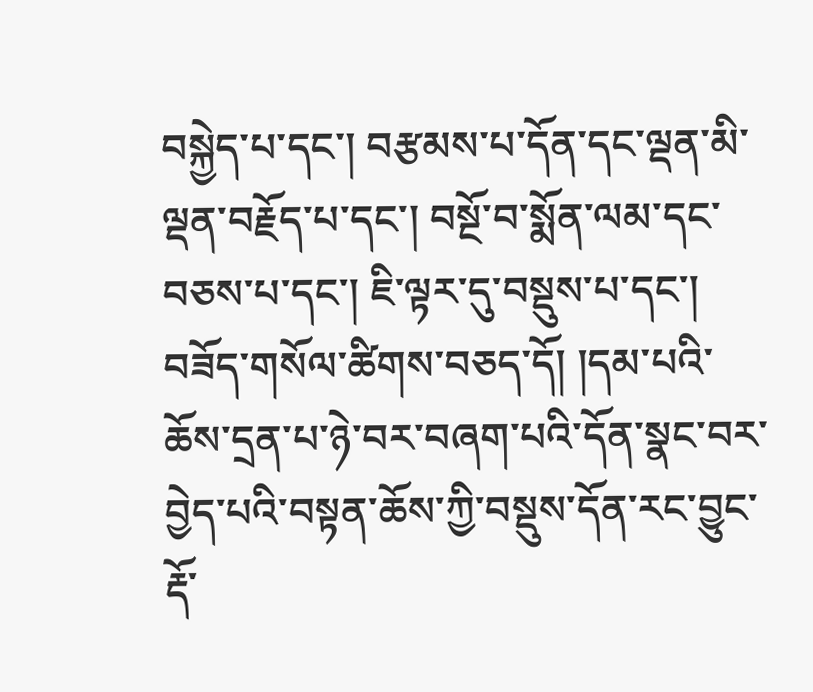བསྐྱེད་པ་དང་། བརྩམས་པ་དོན་དང་ལྡན་མི་ལྡན་བརྗོད་པ་དང་། བསྔོ་བ་སྨོན་ལམ་དང་བཅས་པ་དང་། ཇི་ལྟར་དུ་བསྡུས་པ་དང་། བཟོད་གསོལ་ཚིགས་བཅད་དོ། །དམ་པའི་ཆོས་དྲན་པ་ཉེ་བར་བཞག་པའི་དོན་སྣང་བར་བྱེད་པའི་བསྟན་ཆོས་ཀྱི་བསྡུས་དོན་རང་བྱུང་རྡོ་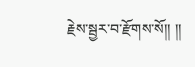རྗེས་སྦྱར་བ་རྫོགས་སོ།། །།